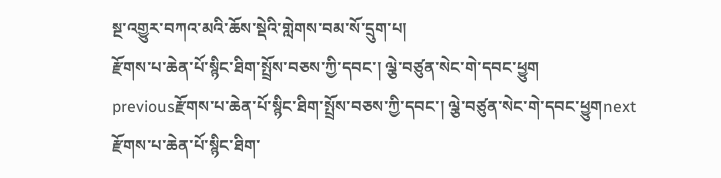སྔ་འགྱུར་བཀའ་མའི་ཆོས་སྡེའི་གླེགས་བམ་སོ་དྲུག་པ།
རྫོགས་པ་ཆེན་པོ་སྙིང་ཐིག་སྤྲོས་བཅས་ཀྱི་དབང་། ལྕེ་བཙུན་སེང་གེ་དབང་ཕྱུག
previousརྫོགས་པ་ཆེན་པོ་སྙིང་ཐིག་སྤྲོས་བཅས་ཀྱི་དབང་། ལྕེ་བཙུན་སེང་གེ་དབང་ཕྱུགnext
རྫོགས་པ་ཆེན་པོ་སྙིང་ཐིག་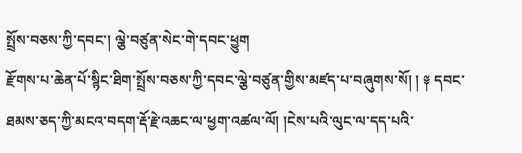སྤྲོས་བཅས་ཀྱི་དབང་། ལྕེ་བཙུན་སེང་གེ་དབང་ཕྱུག
རྫོགས་པ་ཆེན་པོ་སྙིང་ཐིག་སྤྲོས་བཅས་ཀྱི་དབང་ལྕེ་བཙུན་གྱིས་མཛད་པ་བཞུགས་སོ། ། ༈ དབང་ཐམས་ཅད་ཀྱི་མངའ་བདག་རྡོ་རྗེ་འཆང་ལ་ཕྱག་འཚལ་ལོ། །ངེས་པའི་ལུང་ལ་དད་པའི་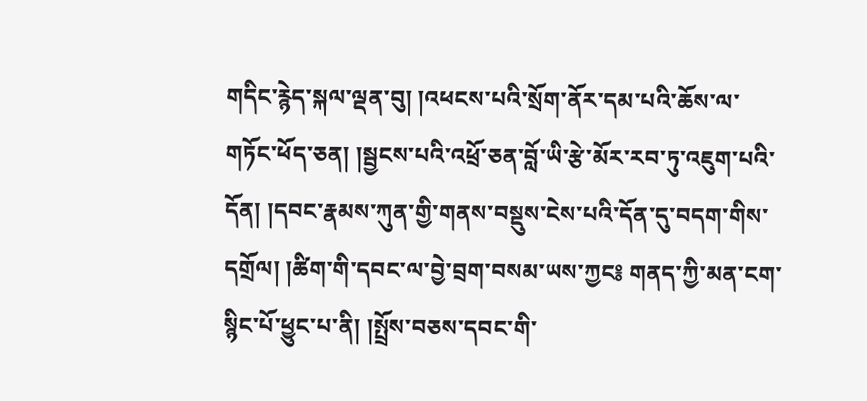གདིང་རྙེད་སྐལ་ལྡན་བུ། །འཕངས་པའི་སྲོག་ནོར་དམ་པའི་ཆོས་ལ་གཏོང་ཕོད་ཅན། །སྦྱངས་པའི་འཕྲོ་ཅན་བློ་ཡི་རྩེ་མོར་རབ་ཏུ་འཇུག་པའི་དོན། །དབང་རྣམས་ཀུན་གྱི་གནས་བསྡུས་ངེས་པའི་དོན་དུ་བདག་གིས་དགྲོལ། །ཚིག་གི་དབང་ལ་བྱེ་བྲག་བསམ་ཡས་ཀྱང༔ གནད་ཀྱི་མན་ངག་སྙིང་པོ་ཕྱུང་པ་ནི། །སྤྲོས་བཅས་དབང་གི་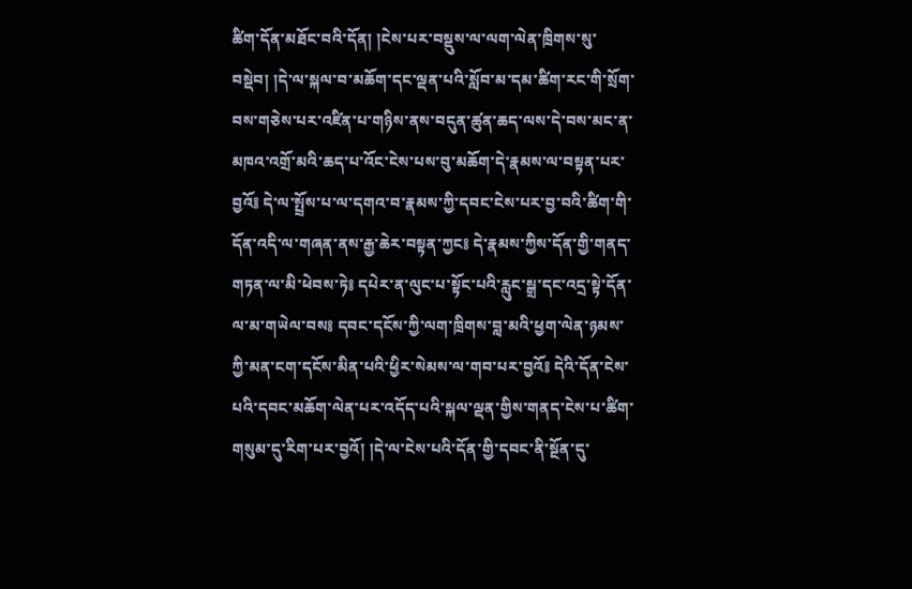ཚིག་དོན་མཐོང་བའི་དོན། །ངེས་པར་བསྡུས་ལ་ལག་ལེན་ཁྲིགས་སུ་བསྡེབ། །དེ་ལ་སྐལ་བ་མཆོག་དང་ལྡན་པའི་སློབ་མ་དམ་ཚིག་རང་གི་སྲོག་བས་གཅེས་པར་འཛིན་པ་གཉིས་ནས་བདུན་ཚུན་ཆད་ལས་དེ་བས་མང་ན་མཁའ་འགྲོ་མའི་ཆད་པ་འོང་ངེས་པས་བུ་མཆོག་དེ་རྣམས་ལ་བསྟན་པར་བྱའོ༔ དེ་ལ་སྤྲོས་པ་ལ་དགའ་བ་རྣམས་ཀྱི་དབང་ངེས་པར་བྱ་བའི་ཚིག་གི་དོན་འདི་ལ་གཞན་ནས་རྒྱ་ཆེར་བསྟན་ཀྱང༔ དེ་རྣམས་ཀྱིས་དོན་གྱི་གནད་གཏན་ལ་མི་ཕེབས་ཏེ༔ དཔེར་ན་ལུང་པ་སྟོང་པའི་རླུང་སྒྲ་དང་འདྲ་སྟེ་དོན་ལ་མ་གཡེལ་བས༔ དབང་དངོས་ཀྱི་ལག་ཁྲིགས་བླ་མའི་ཕྱག་ལེན་ཉམས་ཀྱི་མན་ངག་དངོས་མིན་པའི་ཕྱིར་སེམས་ལ་གབ་པར་བྱའོ༔ དེའི་དོན་ངེས་པའི་དབང་མཆོག་ལེན་པར་འདོད་པའི་སྐལ་ལྡན་གྱིས་གནད་ངེས་པ་ཚིག་གསུམ་དུ་རིག་པར་བྱའོ། །དེ་ལ་ངེས་པའི་དོན་གྱི་དབང་ནི་སྔོན་དུ་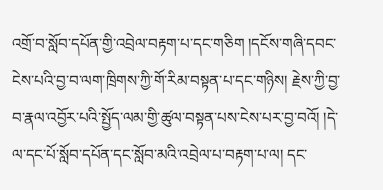འགྲོ་བ་སློབ་དཔོན་གྱི་འབྲེལ་བརྟག་པ་དང་གཅིག །དངོས་གཞི་དབང་ངེས་པའི་བྱ་བ་ལག་ཁྲིགས་ཀྱི་གོ་རིམ་བསྟན་པ་དང་གཉིས། རྗེས་ཀྱི་བྱ་བ་རྣལ་འབྱོར་པའི་སྤྱོད་ལམ་གྱི་ཚུལ་བསྟན་པས་ངེས་པར་བྱ་བའོ། །དེ་ལ་དང་པོ་སློབ་དཔོན་དང་སློབ་མའི་འབྲེལ་པ་བརྟག་པ་ལ། དང་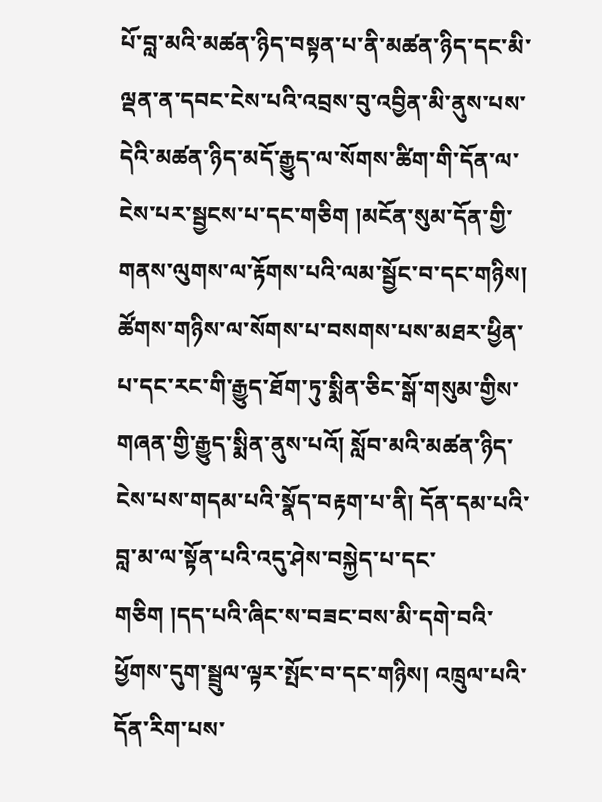པོ་བླ་མའི་མཚན་ཉིད་བསྟན་པ་ནི་མཚན་ཉིད་དང་མི་ལྡན་ན་དབང་ངེས་པའི་འབྲས་བུ་འབྱིན་མི་ནུས་པས་དེའི་མཚན་ཉིད་མདོ་རྒྱུད་ལ་སོགས་ཚིག་གི་དོན་ལ་ངེས་པར་སྦྱངས་པ་དང་གཅིག །མངོན་སུམ་དོན་གྱི་གནས་ལུགས་ལ་རྟོགས་པའི་ལམ་སྦྱོང་བ་དང་གཉིས། ཚོགས་གཉིས་ལ་སོགས་པ་བསགས་པས་མཐར་ཕྱིན་པ་དང་རང་གི་རྒྱུད་ཐོག་ཏུ་སྨིན་ཅིང་སྒོ་གསུམ་གྱིས་གཞན་གྱི་རྒྱུད་སྨིན་ནུས་པའོ། སློབ་མའི་མཚན་ཉིད་ངེས་པས་གདམ་པའི་སྣོད་བརྟག་པ་ནི། དོན་དམ་པའི་བླ་མ་ལ་སྟོན་པའི་འདུ་ཤེས་བསྐྱེད་པ་དང་གཅིག །དད་པའི་ཞིང་ས་བཟང་བས་མི་དགེ་བའི་ཕྱོགས་དུག་སྦྲུལ་ལྟར་སྤོང་བ་དང་གཉིས། འཁྲུལ་པའི་དོན་རིག་པས་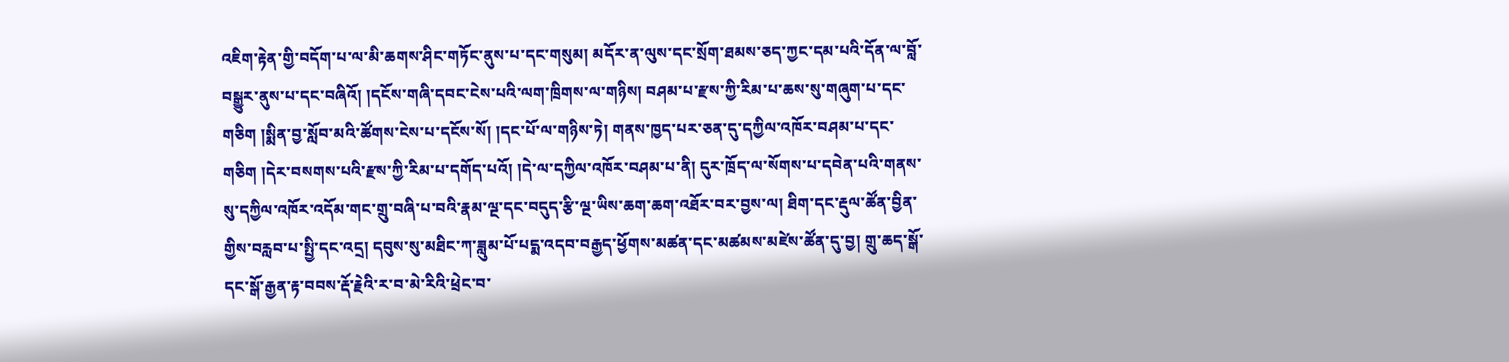འཇིག་རྟེན་གྱི་བདོག་པ་ལ་མི་ཆགས་ཤིང་གཏོང་ནུས་པ་དང་གསུམ། མདོར་ན་ལུས་དང་སྲོག་ཐམས་ཅད་ཀྱང་དམ་པའི་དོན་ལ་བློ་བསྒྱུར་ནུས་པ་དང་བཞིའོ། །དངོས་གཞི་དབང་ངེས་པའི་ལག་ཁྲིགས་ལ་གཉིས། བཤམ་པ་རྫས་ཀྱི་རིམ་པ་ཆས་སུ་གཞུག་པ་དང་གཅིག །སྨིན་བྱ་སློབ་མའི་ཚོགས་ངེས་པ་དངོས་སོ། །དང་པོ་ལ་གཉིས་ཏེ། གནས་ཁྱད་པར་ཅན་དུ་དཀྱིལ་འཁོར་བཤམ་པ་དང་གཅིག །དེར་བསགས་པའི་རྫས་ཀྱི་རིམ་པ་དགོད་པའོ། །དེ་ལ་དཀྱིལ་འཁོར་བཤམ་པ་ནི། དུར་ཁྲོད་ལ་སོགས་པ་དབེན་པའི་གནས་སུ་དཀྱིལ་འཁོར་འདོམ་གང་གྲུ་བཞི་པ་བའི་རྣམ་ལྔ་དང་བདུད་རྩི་ལྔ་ཡིས་ཆག་ཆག་འཐོར་བར་བྱས་ལ། ཐིག་དང་རྡུལ་ཚོན་བྱིན་གྱིས་བརླབ་པ་སྤྱི་དང་འདྲ། དབུས་སུ་མཐིང་ཀ་ཟླུམ་པོ་པདྨ་འདབ་བརྒྱད་ཕྱོགས་མཚན་དང་མཚམས་མཛེས་ཚོན་དུ་བྱ། གྲུ་ཆད་སྒོ་དང་སྒོ་རྒྱན་རྟ་བབས་རྡོ་རྗེའི་ར་བ་མེ་རིའི་ཕྲེང་བ་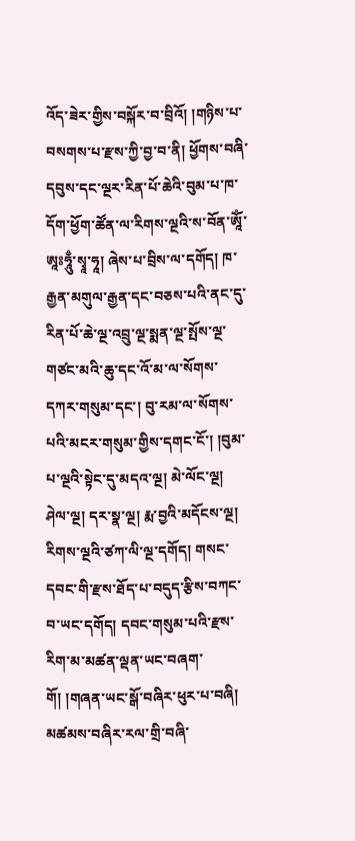འོད་ཟེར་གྱིས་བསྐོར་བ་བྲིའོ། །གཉིས་པ་བསགས་པ་རྫས་ཀྱི་བྱ་བ་ནི། ཕྱོགས་བཞི་དབུས་དང་ལྔར་རིན་པོ་ཆེའི་བུམ་པ་ཁ་དོག་ཕྱོག་ཚོན་ལ་རིགས་ལྔའི་ས་བོན་ཨཱོཾ་ཨཱཿཧཱུྃ་སྭཱ་ཧཱ། ཞེས་པ་བྲིས་ལ་དགོད། ཁ་རྒྱན་མགུལ་རྒྱན་དང་བཅས་པའི་ནང་དུ་རིན་པོ་ཆེ་ལྔ་འབྲུ་ལྔ་སྨན་ལྔ་སྤོས་ལྔ་གཙང་མའི་ཆུ་དང་འོ་མ་ལ་སོགས་དཀར་གསུམ་དང་། བུ་རམ་ལ་སོགས་པའི་མངར་གསུམ་གྱིས་དགང་ངོ་། །བུམ་པ་ལྔའི་སྟེང་དུ་མདའ་ལྔ། མེ་ལོང་ལྔ། ཤེལ་ལྔ། དར་སྣ་ལྔ། རྨ་བྱའི་མདོངས་ལྔ། རིགས་ལྔའི་ཙཀ་ལི་ལྔ་དགོད། གསང་དབང་གི་རྫས་ཐོད་པ་བདུད་རྩིས་བཀང་བ་ཡང་དགོད། དབང་གསུམ་པའི་རྫས་རིག་མ་མཚན་ལྡན་ཡང་བཞག་གོ། །གཞན་ཡང་སྒོ་བཞིར་ཕུར་པ་བཞི། མཚམས་བཞིར་རལ་གྲི་བཞི་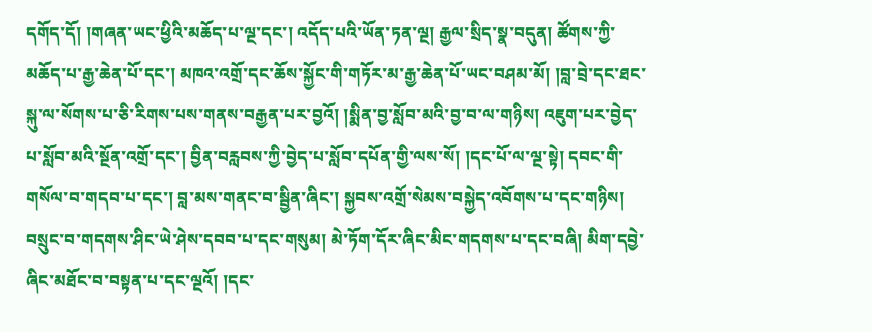དགོད་དོ། །གཞན་ཡང་ཕྱིའི་མཆོད་པ་ལྔ་དང་། འདོད་པའི་ཡོན་ཏན་ལྔ། རྒྱལ་སྲིད་སྣ་བདུན། ཚོགས་ཀྱི་མཆོད་པ་རྒྱ་ཆེན་པོ་དང་། མཁའ་འགྲོ་དང་ཆོས་སྐྱོང་གི་གཏོར་མ་རྒྱ་ཆེན་པོ་ཡང་བཤམ་མོ། །བླ་བྲེ་དང་ཐང་སྐུ་ལ་སོགས་པ་ཅི་རིགས་པས་གནས་བརྒྱན་པར་བྱའོ། །སྨིན་བྱ་སློབ་མའི་བྱ་བ་ལ་གཉིས། འཇུག་པར་བྱེད་པ་སློབ་མའི་སྔོན་འགྲོ་དང་། བྱིན་བརླབས་ཀྱི་བྱེད་པ་སློབ་དཔོན་གྱི་ལས་སོ། །དང་པོ་ལ་ལྔ་སྟེ། དབང་གི་གསོལ་བ་གདབ་པ་དང་། བླ་མས་གནང་བ་སྦྱིན་ཞིང་། སྐྱབས་འགྲོ་སེམས་བསྐྱེད་འབོགས་པ་དང་གཉིས། བསྲུང་བ་གདགས་ཤིང་ཡེ་ཤེས་དབབ་པ་དང་གསུམ། མེ་ཏོག་དོར་ཞིང་མིང་གདགས་པ་དང་བཞི། མིག་དབྱེ་ཞིང་མཐོང་བ་བསྟན་པ་དང་ལྔའོ། །དང་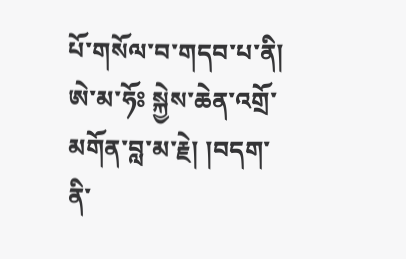པོ་གསོལ་བ་གདབ་པ་ནི། ཨེ་མ་ཧོཿ སྐྱེས་ཆེན་འགྲོ་མགོན་བླ་མ་རྗེ། །བདག་ནི་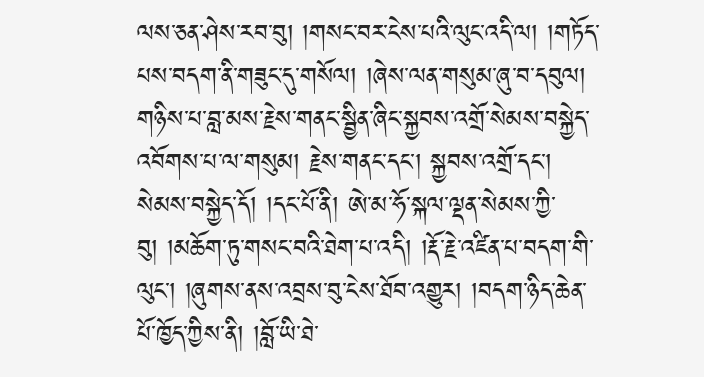ལས་ཅན་ཤེས་རབ་བུ། །གསང་བར་ངེས་པའི་ལུང་འདི་ལ། །གཏོད་པས་བདག་ནི་གཟུང་དུ་གསོལ། །ཞེས་ལན་གསུམ་ཞུ་བ་དབུལ། གཉིས་པ་བླ་མས་རྗེས་གནང་སྦྱིན་ཞིང་སྐྱབས་འགྲོ་སེམས་བསྐྱེད་འབོགས་པ་ལ་གསུམ། རྗེས་གནང་དང་། སྐྱབས་འགྲོ་དང་། སེམས་བསྐྱེད་དོ། །དང་པོ་ནི། ཨེ་མ་ཧོ་སྐལ་ལྡན་སེམས་ཀྱི་བུ། །མཆོག་ཏུ་གསང་བའི་ཐེག་པ་འདི། །རྡོ་རྗེ་འཛིན་པ་བདག་གི་ལུང་། །ཞུགས་ནས་འབྲས་བུ་ངེས་ཐོབ་འགྱུར། །བདག་ཉིད་ཆེན་པོ་ཁྱོད་ཀྱིས་ནི། །བློ་ཡི་ཐེ་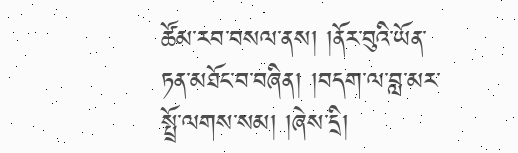ཚོམ་རབ་བསལ་ནས། །ནོར་བུའི་ཡོན་ཏན་མཐོང་བ་བཞིན། །བདག་ལ་བླ་མར་སྤྲོ་ལགས་སམ། །ཞེས་དྲི།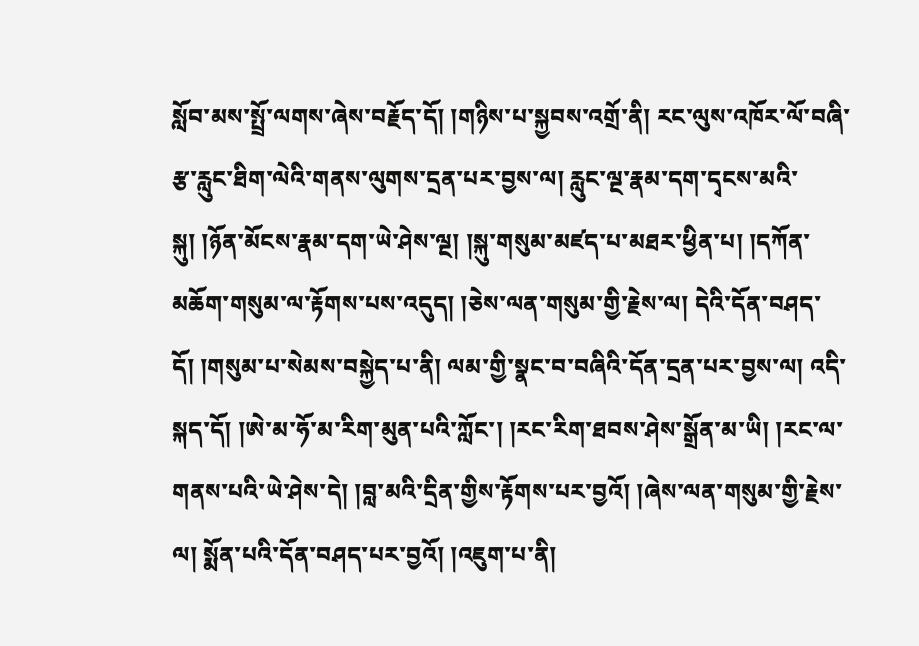སློབ་མས་སྤྲོ་ལགས་ཞེས་བརྗོད་དོ། །གཉིས་པ་སྐྱབས་འགྲོ་ནི། རང་ལུས་འཁོར་ལོ་བཞི་རྩ་རླུང་ཐིག་ལེའི་གནས་ལུགས་དྲན་པར་བྱས་ལ། རླུང་ལྔ་རྣམ་དག་དྭངས་མའི་སྐུ། །ཉོན་མོངས་རྣམ་དག་ཡེ་ཤེས་ལྔ། །སྐུ་གསུམ་མཛད་པ་མཐར་ཕྱིན་པ། །དཀོན་མཆོག་གསུམ་ལ་རྟོགས་པས་འདུད། །ཅེས་ལན་གསུམ་གྱི་རྗེས་ལ། དེའི་དོན་བཤད་དོ། །གསུམ་པ་སེམས་བསྐྱེད་པ་ནི། ལམ་གྱི་སྣང་བ་བཞིའི་དོན་དྲན་པར་བྱས་ལ། འདི་སྐད་དོ། །ཨེ་མ་ཧོ་མ་རིག་མུན་པའི་ཀློང་། །རང་རིག་ཐབས་ཤེས་སྒྲོན་མ་ཡི། །རང་ལ་གནས་པའི་ཡེ་ཤེས་དེ། །བླ་མའི་དྲིན་གྱིས་རྟོགས་པར་བྱའོ། །ཞེས་ལན་གསུམ་གྱི་རྗེས་ལ། སྨོན་པའི་དོན་བཤད་པར་བྱའོ། །འཇུག་པ་ནི།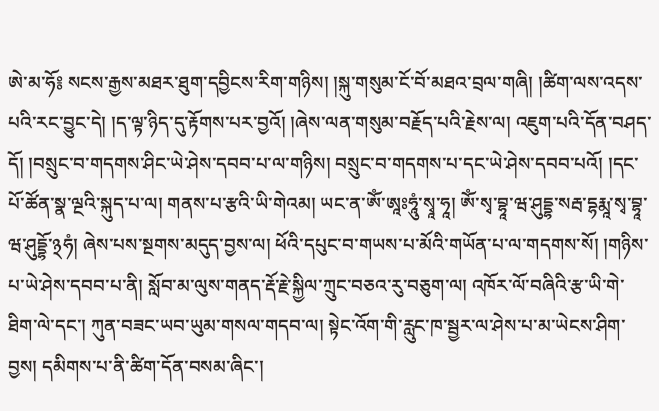ཨེ་མ་ཧོ༔ སངས་རྒྱས་མཐར་ཐུག་དབྱིངས་རིག་གཉིས། །སྐུ་གསུམ་ངོ་བོ་མཐའ་བྲལ་གཞི། །ཚིག་ལས་འདས་པའི་རང་བྱུང་དེ། །ད་ལྟ་ཉིད་དུ་རྟོགས་པར་བྱའོ། །ཞེས་ལན་གསུམ་བརྗོད་པའི་རྗེས་ལ། འཇུག་པའི་དོན་བཤད་དོ། །བསྲུང་བ་གདགས་ཤིང་ཡེ་ཤེས་དབབ་པ་ལ་གཉིས། བསྲུང་བ་གདགས་པ་དང་ཡེ་ཤེས་དབབ་པའོ། །དང་པོ་ཚོན་སྣ་ལྔའི་སྐུད་པ་ལ། གནས་པ་རྩའི་ཡི་གེའམ། ཡང་ན་ༀ་ཨཱཿཧཱུཾ་སྭཱ་ཧཱ། ༀ་སྭ་བྷཱ་ཝ་ཤུདྡྷ་སརྦ་དྷརྨཱ་སྭ་བྷཱ་ཝ་ཤུདྡྷོ་྅ཧཾ། ཞེས་པས་སྔགས་མདུད་བྱས་ལ། ཕོའི་དཔུང་བ་གཡས་པ་མོའི་གཡོན་པ་ལ་གདགས་སོ། །གཉིས་པ་ཡེ་ཤེས་དབབ་པ་ནི། སློབ་མ་ལུས་གནད་རྡོ་རྗེ་སྐྱིལ་ཀྲུང་བཅའ་རུ་བཅུག་ལ། འཁོར་ལོ་བཞིའི་རྩ་ཡི་གེ་ཐིག་ལེ་དང་། ཀུན་བཟང་ཡབ་ཡུམ་གསལ་གདབ་ལ། སྟེང་འོག་གི་རླུང་ཁ་སྦྱར་ལ་ཤེས་པ་མ་ཡེངས་ཤིག་བྱས། དམིགས་པ་ནི་ཚིག་དོན་བསམ་ཞིང་།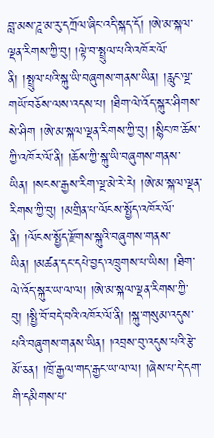བླ་མས་ཌཱ་མ་རུ་དཀྲོལ་ཞིང་འདི་སྐད་དོ། །ཨེ་མ་སྐལ་ལྡན་རིགས་ཀྱི་བུ། །ལྟེ་བ་སྤྲུལ་པའི་འཁོར་ལོ་ནི། །སྤྲུལ་པའི་སྐུ་ཡི་བཞུགས་གནས་ཡིན། །རླུང་ལྔ་གཡོ་བཅོས་ལས་འདས་པ། །ཐིག་ལེ་འོད་སྐུར་ཤིགས་སེ་ཤིག །ཨེ་མ་སྐལ་ལྡན་རིགས་ཀྱི་བུ། །སྙིང་ཁ་ཆོས་ཀྱི་འཁོར་ལོ་ནི། །ཆོས་ཀྱི་སྐུ་ཡི་བཞུགས་གནས་ཡིན། །སངས་རྒྱས་རིག་ལྔ་མེ་རེ་རེ། །ཨེ་མ་སྐལ་ལྡན་རིགས་ཀྱི་བུ། །མགྲིན་པ་ལོངས་སྤྱོད་འཁོར་ལོ་ནི། །ལོངས་སྤྱོད་རྫོགས་སྐུའི་བཞུགས་གནས་ཡིན། །མཚན་དང་དཔེ་བྱད་འཁྲུགས་པ་ཡིས། །ཐིག་ལེ་འོད་སྐུར་ཡ་ལ་ལ། །ཨེ་མ་སྐལ་ལྡན་རིགས་ཀྱི་བུ། །སྤྱི་བོ་བདེ་བའི་འཁོར་ལོ་ནི། །སྐུ་གསུམ་འདུས་པའི་བཞུགས་གནས་ཡིན། །འབྲས་བུ་འདུས་པའི་རྩེ་མོ་ཅན། །ཁྲོ་རྒྱལ་གད་རྒྱང་ཡ་ལ་ལ། །ཞེས་པ་དེ་དག་གི་དམིགས་པ་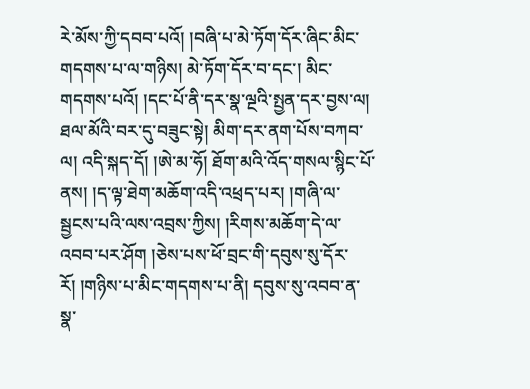རེ་མོས་ཀྱི་དབབ་པའོ། །བཞི་པ་མེ་ཏོག་དོར་ཞིང་མིང་གདགས་པ་ལ་གཉིས། མེ་ཏོག་དོར་བ་དང་། མིང་གདགས་པའོ། །དང་པོ་ནི་དར་སྣ་ལྔའི་སྤྱན་དར་བྱས་ལ། ཐལ་མོའི་བར་དུ་བཟུང་སྟེ། མིག་དར་ནག་པོས་བཀབ་ལ། འདི་སྐད་དོ། །ཨེ་མ་ཧོ། ཐོག་མའི་འོད་གསལ་སྙིང་པོ་ནས། །ད་ལྟ་ཐེག་མཆོག་འདི་འཕྲད་པར། །གཞི་ལ་སྦྱངས་པའི་ལས་འབྲས་ཀྱིས། །རིགས་མཆོག་དེ་ལ་འབབ་པར་ཤོག །ཅེས་པས་ཕོ་བྲང་གི་དབུས་སུ་དོར་རོ། །གཉིས་པ་མིང་གདགས་པ་ནི། དབུས་སུ་འབབ་ན་སྣ་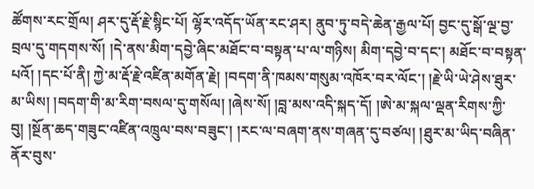ཚོགས་རང་གྲོལ། ཤར་དུ་རྡོ་རྗེ་སྙིང་པོ། ལྷོར་འདོད་ཡོན་རང་ཤར། ནུབ་ཏུ་བདེ་ཆེན་རྒྱལ་པོ། བྱང་དུ་སྒོ་ལྔ་བྱ་བྲལ་དུ་གདགས་སོ། །དེ་ནས་མིག་དབྱེ་ཞིང་མཐོང་བ་བསྟན་པ་ལ་གཉིས། མིག་དབྱེ་བ་དང་། མཐོང་བ་བསྟན་པའོ། །དང་པོ་ནི། ཀྱེ་མ་རྡོ་རྗེ་འཛིན་མགོན་རྗེ། །བདག་ནི་ཁམས་གསུམ་འཁོར་བར་ལོང་། །རྗེ་ཡི་ཡེ་ཤེས་ཐུར་མ་ཡིས། །བདག་གི་མ་རིག་བསལ་དུ་གསོལ། །ཞེས་སོ། །བླ་མས་འདི་སྐད་དོ། །ཨེ་མ་སྐལ་ལྡན་རིགས་ཀྱི་བུ། །སྔོན་ཆད་གཟུང་འཛིན་འཁྲུལ་བས་བཟུང་། །རང་ལ་བཞག་ནས་གཞན་དུ་བཙལ། །ཐུར་མ་ཡིད་བཞིན་ནོར་བུས་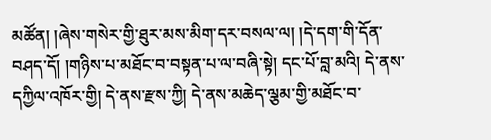མཚོན། །ཞེས་གསེར་གྱི་ཐུར་མས་མིག་དར་བསལ་ལ། །དེ་དག་གི་དོན་བཤད་དོ། །གཉིས་པ་མཐོང་བ་བསྟན་པ་ལ་བཞི་སྟེ། དང་པོ་བླ་མའི། དེ་ནས་དཀྱིལ་འཁོར་གྱི། དེ་ནས་རྫས་ཀྱི། དེ་ནས་མཆེད་ལྕམ་གྱི་མཐོང་བ་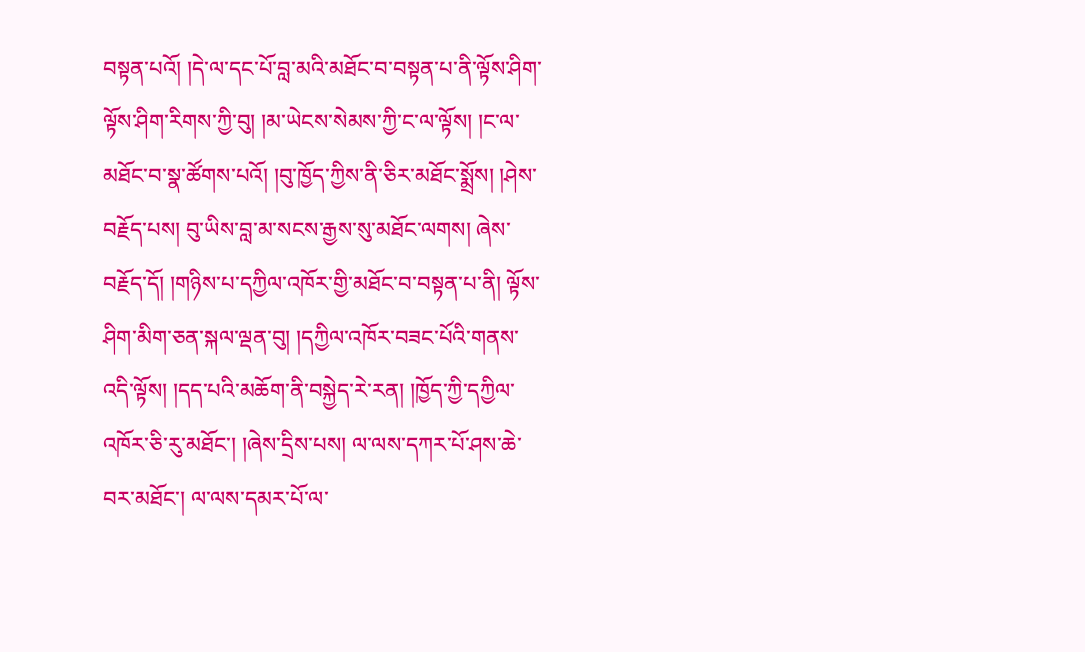བསྟན་པའོ། །དེ་ལ་དང་པོ་བླ་མའི་མཐོང་བ་བསྟན་པ་ནི་ལྟོས་ཤིག་ལྟོས་ཤིག་རིགས་ཀྱི་བུ། །མ་ཡེངས་སེམས་ཀྱི་ང་ལ་ལྟོས། །ང་ལ་མཐོང་བ་སྣ་ཚོགས་པའོ། །བུ་ཁྱོད་ཀྱིས་ནི་ཅིར་མཐོང་སྨྲོས། །ཤེས་བརྗོད་པས། བུ་ཡིས་བླ་མ་སངས་རྒྱས་སུ་མཐོང་ལགས། ཞེས་བརྗོད་དོ། །གཉིས་པ་དཀྱིལ་འཁོར་གྱི་མཐོང་བ་བསྟན་པ་ནི། ལྟོས་ཤིག་མིག་ཅན་སྐལ་ལྡན་བུ། །དཀྱིལ་འཁོར་བཟང་པོའི་གནས་འདི་ལྟོས། །དད་པའི་མཆོག་ནི་བསྐྱེད་རེ་རན། །ཁྱོད་ཀྱི་དཀྱིལ་འཁོར་ཅི་རུ་མཐོང་། །ཞེས་དྲིས་པས། ལ་ལས་དཀར་པོ་ཤས་ཆེ་བར་མཐོང་། ལ་ལས་དམར་པོ་ལ་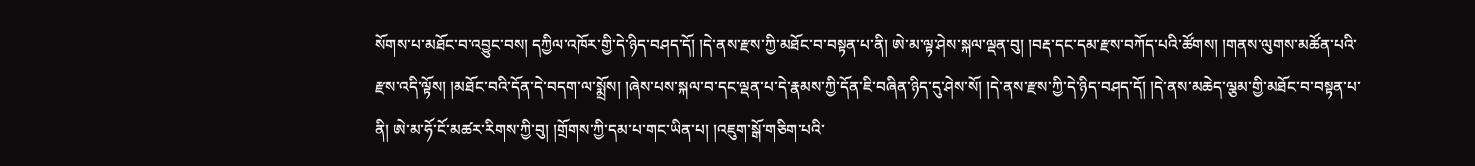སོགས་པ་མཐོང་བ་འབྱུང་བས། དཀྱིལ་འཁོར་གྱི་དེ་ཉིད་བཤད་དོ། །དེ་ནས་རྫས་ཀྱི་མཐོང་བ་བསྟན་པ་ནི། ཨེ་མ་ལྟ་ཤེས་སྐལ་ལྡན་བུ། །བརྡ་དང་དམ་རྫས་བཀོད་པའི་ཚོགས། །གནས་ལུགས་མཚོན་པའི་རྫས་འདི་ལྟོས། །མཐོང་བའི་དོན་དེ་བདག་ལ་སྨྲོས། །ཞེས་པས་སྐལ་བ་དང་ལྡན་པ་དེ་རྣམས་ཀྱི་དོན་ཇི་བཞིན་ཉིད་དུ་ཤེས་སོ། །དེ་ནས་རྫས་ཀྱི་དེ་ཉིད་བཤད་དོ། །དེ་ནས་མཆེད་ལྕམ་གྱི་མཐོང་བ་བསྟན་པ་ནི། ཨེ་མ་ཧོ་ངོ་མཚར་རིགས་ཀྱི་བུ། །གྲོགས་ཀྱི་དམ་པ་གང་ཡིན་པ། །འཇུག་སྒོ་གཅིག་པའི་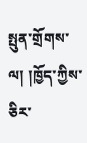སྤུན་གྲོགས་ལ། །ཁྱོད་ཀྱིས་ཅིར་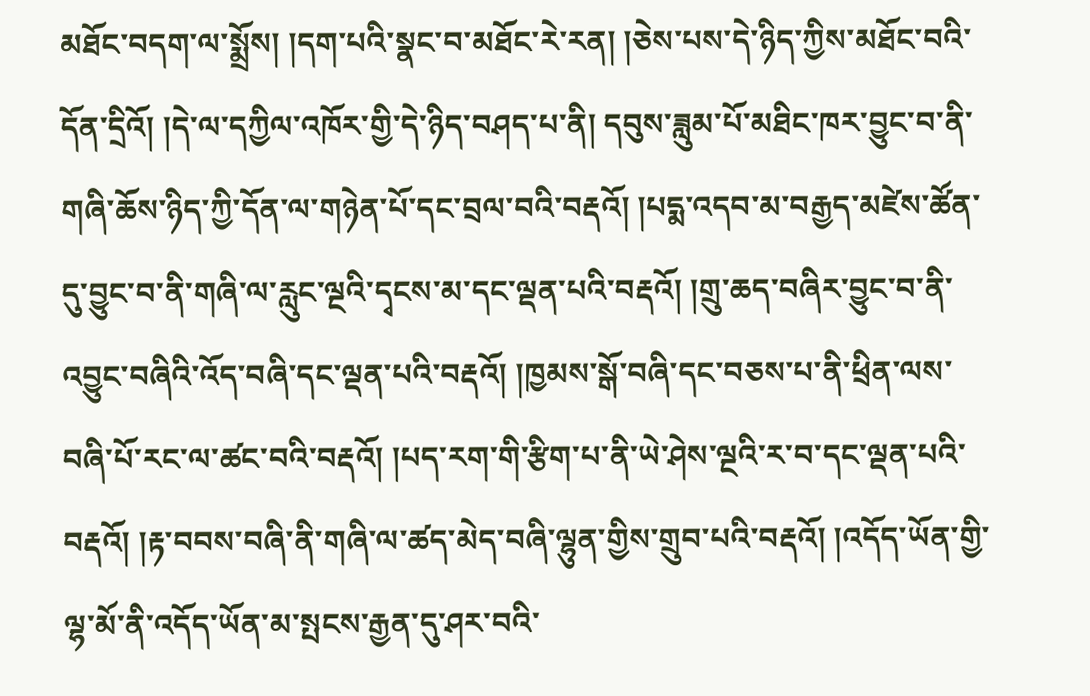མཐོང་བདག་ལ་སྨྲོས། །དག་པའི་སྣང་བ་མཐོང་རེ་རན། །ཅེས་པས་དེ་ཉིད་ཀྱིས་མཐོང་བའི་དོན་དྲིའོ། །དེ་ལ་དཀྱིལ་འཁོར་གྱི་དེ་ཉིད་བཤད་པ་ནི། དབུས་ཟླུམ་པོ་མཐིང་ཁར་བྱུང་བ་ནི་གཞི་ཆོས་ཉིད་ཀྱི་དོན་ལ་གཉེན་པོ་དང་བྲལ་བའི་བརྡའོ། །པདྨ་འདབ་མ་བརྒྱད་མཛེས་ཚོན་དུ་བྱུང་བ་ནི་གཞི་ལ་རླུང་ལྔའི་དྭངས་མ་དང་ལྡན་པའི་བརྡའོ། །གྲུ་ཆད་བཞིར་བྱུང་བ་ནི་འབྱུང་བཞིའི་འོད་བཞི་དང་ལྡན་པའི་བརྡའོ། །ཁྱམས་སྒོ་བཞི་དང་བཅས་པ་ནི་ཕྲིན་ལས་བཞི་པོ་རང་ལ་ཚང་བའི་བརྡའོ། །པད་རག་གི་རྩིག་པ་ནི་ཡེ་ཤེས་ལྔའི་ར་བ་དང་ལྡན་པའི་བརྡའོ། །རྟ་བབས་བཞི་ནི་གཞི་ལ་ཚད་མེད་བཞི་ལྷུན་གྱིས་གྲུབ་པའི་བརྡའོ། །འདོད་ཡོན་གྱི་ལྷ་མོ་ནི་འདོད་ཡོན་མ་སྤངས་རྒྱན་དུ་ཤར་བའི་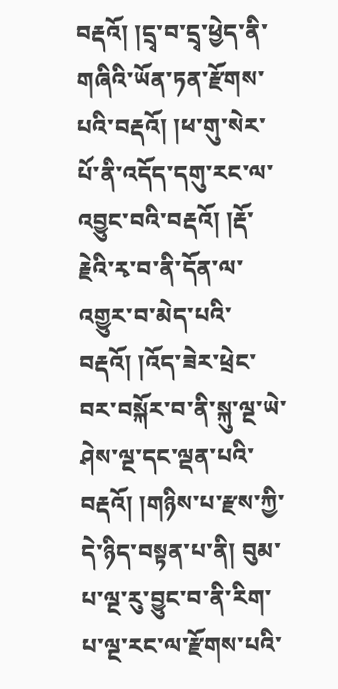བརྡའོ། །དྲྭ་བ་དྲྭ་ཕྱེད་ནི་གཞིའི་ཡོན་ཏན་རྫོགས་པའི་བརྡའོ། །ཕ་གུ་སེར་པོ་ནི་འདོད་དགུ་རང་ལ་འབྱུང་བའི་བརྡའོ། །རྡོ་རྗེའི་རྭ་བ་ནི་དོན་ལ་འགྱུར་བ་མེད་པའི་བརྡའོ། །འོད་ཟེར་ཕྲེང་བར་བསྐོར་བ་ནི་སྐུ་ལྔ་ཡེ་ཤེས་ལྔ་དང་ལྡན་པའི་བརྡའོ། །གཉིས་པ་རྫས་ཀྱི་དེ་ཉིད་བསྟན་པ་ནི། བུམ་པ་ལྔ་རུ་བྱུང་བ་ནི་རིག་པ་ལྔ་རང་ལ་རྫོགས་པའི་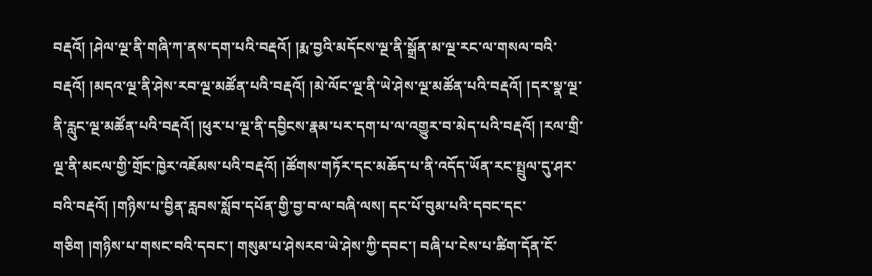བརྡའོ། །ཤེལ་ལྔ་ནི་གཞི་ཀ་ནས་དག་པའི་བརྡའོ། །རྨ་བྱའི་མདོངས་ལྔ་ནི་སྒྲོན་མ་ལྔ་རང་ལ་གསལ་བའི་བརྡའོ། །མདའ་ལྔ་ནི་ཤེས་རབ་ལྔ་མཚོན་པའི་བརྡའོ། །མེ་ལོང་ལྔ་ནི་ཡེ་ཤེས་ལྔ་མཚོན་པའི་བརྡའོ། །དར་སྣ་ལྔ་ནི་རླུང་ལྔ་མཚོན་པའི་བརྡའོ། །ཕུར་པ་ལྔ་ནི་དབྱིངས་རྣམ་པར་དག་པ་ལ་འགྱུར་བ་མེད་པའི་བརྡའོ། །རལ་གྲི་ལྔ་ནི་མངལ་གྱི་གྲོང་ཁྱེར་འཇོམས་པའི་བརྡའོ། །ཚོགས་གཏོར་དང་མཆོད་པ་ནི་འདོད་ཡོན་རང་སྤྲུལ་དུ་ཤར་བའི་བརྡའོ། །གཉིས་པ་བྱིན་རླབས་སློབ་དཔོན་གྱི་བྱ་བ་ལ་བཞི་ལས། དང་པོ་བུམ་པའི་དབང་དང་གཅིག །གཉིས་པ་གསང་བའི་དབང་། གསུམ་པ་ཤེསརབ་ཡེ་ཤེས་ཀྱི་དབང་། བཞི་པ་ངེས་པ་ཚིག་དོན་ངོ་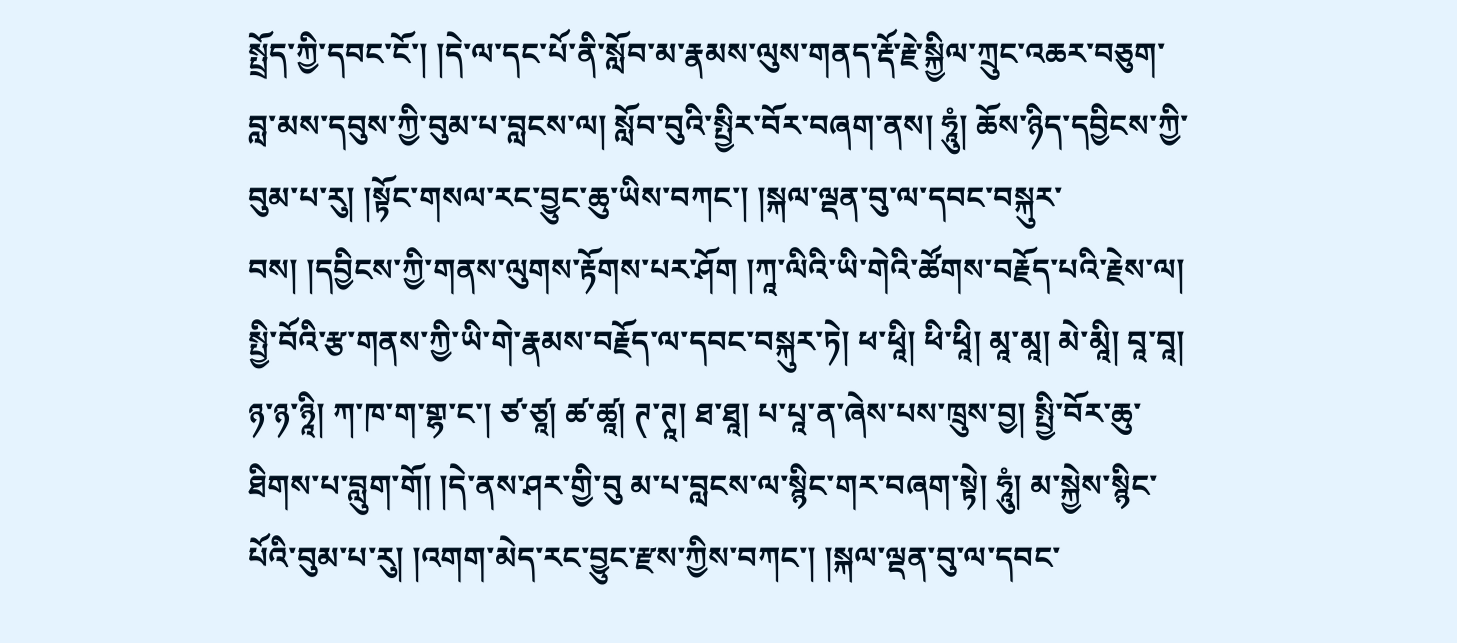སྤྲོད་ཀྱི་དབང་ངོ་། །དེ་ལ་དང་པོ་ནི་སློབ་མ་རྣམས་ལུས་གནད་རྡོ་རྗེ་སྐྱིལ་ཀྲུང་འཆར་བཅུག་བླ་མས་དབུས་ཀྱི་བུམ་པ་བླངས་ལ། སློབ་བུའི་སྤྱིར་བོར་བཞག་ནས། ཧཱུཾ། ཆོས་ཉིད་དབྱིངས་ཀྱི་བུམ་པ་རུ། །སྟོང་གསལ་རང་བྱུང་ཆུ་ཡིས་བཀང་། །སྐལ་ལྡན་བུ་ལ་དབང་བསྐུར་བས། །དབྱིངས་ཀྱི་གནས་ལུགས་རྟོགས་པར་ཤོག །ཀཱ་ལིའི་ཡི་གེའི་ཚོགས་བརྗོད་པའི་རྗེས་ལ། སྤྱི་བོའི་རྩ་གནས་ཀྱི་ཡི་གེ་རྣམས་བརྗོད་ལ་དབང་བསྐུར་ཏེ། ཕ་ཕཱི། ཕི་ཕཱི། མཱ་མཱ། མེ་མཱི། བཱ་བཱ། ཉ་ཉ་ཉཱི། ཀ་ཁ་ག་གྷ་ང་། ཙ་ཙཱ། ཚ་ཚཱ། ཊ་ཊཱ། ཐ་ཐཱ། པ་པཱ་ན་ཞེས་པས་ཁྲུས་བྱ། སྤྱི་བོར་ཆུ་ཐིགས་པ་བླུག་གོ། །དེ་ནས་ཤར་གྱི་བུ མ་པ་བླངས་ལ་སྙིང་གར་བཞག་སྟེ། ཧཱུཾ། མ་སྐྱེས་སྙིང་པོའི་བུམ་པ་རུ། །འགག་མེད་རང་བྱུང་རྫས་ཀྱིས་བཀང་། །སྐལ་ལྡན་བུ་ལ་དབང་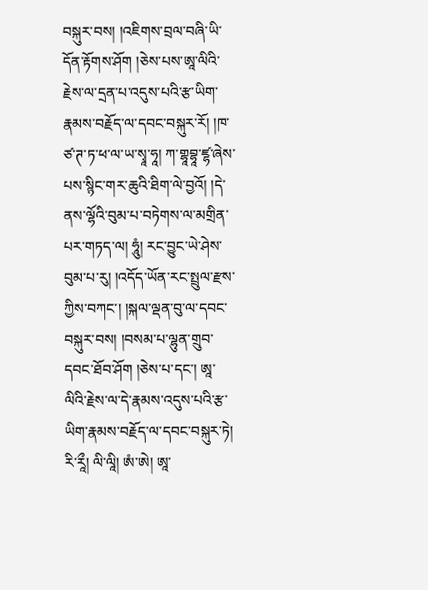བསྐུར་བས། །འཇིགས་བྲལ་བཞི་ཡི་དོན་རྟོགས་ཤོག །ཅེས་པས་ཨཱ་ལིའི་རྗེས་ལ་དྲན་པ་འདུས་པའི་རྩ་ཡིག་རྣམས་བརྗོད་ལ་དབང་བསྐུར་རོ། །ཁ་ཙ་ཊ་ཏ་ཕ་ལ་ཡ་སྭཱ་ཧཱ། ཀ་གྷཱབྷཱ་ཛྷ་ཞེས་པས་སྙིང་གར་ཆུའི་ཐིག་ལེ་བྱའོ། །དེ་ནས་ལྷོའི་བུམ་པ་བཏེགས་ལ་མགྲིན་པར་གཏད་ལ། ཧཱུཾ། རང་བྱུང་ཡེ་ཤེས་བུམ་པ་རུ། །འདོད་ཡོན་རང་སྤྲུལ་རྫས་ཀྱིས་བཀང་། །སྐལ་ལྡན་བུ་ལ་དབང་བསྐུར་བས། །བསམ་པ་ལྷུན་གྲུབ་དབང་ཐོབ་ཤོག །ཅེས་པ་དང་། ཨཱ་ལིའི་རྗེས་ལ་དེ་རྣམས་འདུས་པའི་རྩ་ཡིག་རྣམས་བརྗོད་ལ་དབང་བསྐུར་ཏེ། རི་རཱྀ། ལི་ལཱི། ཨཾ་ཨེ། ཨཱ་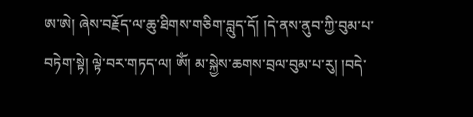ཨ་ཨེ། ཞེས་བརྗོད་ལ་ཆུ་ཐིགས་གཅིག་བླུད་དོ། །དེ་ནས་ནུབ་ཀྱི་བུམ་པ་བཏེག་སྟེ། ལྟེ་བར་གཏད་ལ། ༀ། མ་སྐྱེས་ཆགས་བྲལ་བུམ་པ་རུ། །བདེ་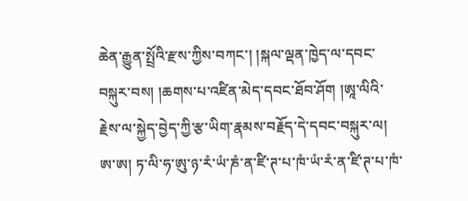ཆེན་རྒྱུན་སྤྲོའི་རྫས་ཀྱིས་བཀང་། །སྐལ་ལྡན་ཁྱེད་ལ་དབང་བསྐུར་བས། །ཆགས་པ་འཛིན་མེད་དབང་ཐོབ་ཤོག །ཨཱ་ལིའི་རྗེས་ལ་སྐྱེད་བྱེད་ཀྱི་རྩ་ཡིག་རྣམས་བརྗོད་དེ་དབང་བསྐུར་ལ། ཨ་ཨ། ཏ་ལི་ཧ་ཨུ་ཉ་རཾ་ཡཾ་ཎཾ་ན་ཛི་ཊ་པ་ཁཾ་ཡཾ་རཾ་ན་ཛི་ཊ་པ་ཁཾ་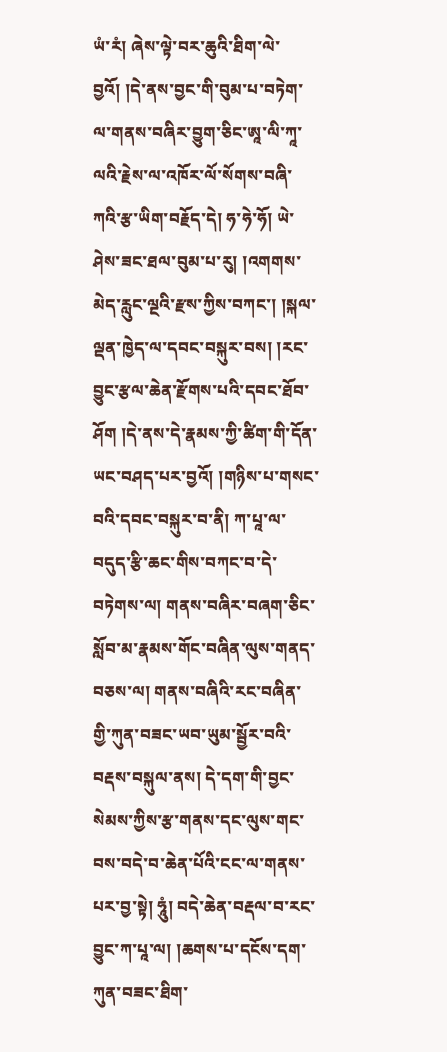ཡཾ་རཾ། ཞེས་ལྟེ་བར་ཆུའི་ཐིག་ལེ་བྱའོ། །དེ་ནས་བྱང་གི་བུམ་པ་བཏེག་ལ་གནས་བཞིར་བྱུག་ཅིང་ཨཱ་ལི་ཀཱ་ལའི་རྗེས་ལ་འཁོར་ལོ་སོགས་བཞི་ཀའི་རྩ་ཡིག་བརྗོད་དེ། ཧ་ཧེ་ཧོ། ཡེ་ཤེས་ཟང་ཐལ་བུམ་པ་རུ། །འགགས་མེད་རླུང་ལྔའི་རྫས་ཀྱིས་བཀང་། །སྐལ་ལྡན་ཁྱེད་ལ་དབང་བསྐུར་བས། །རང་བྱུང་རྩལ་ཆེན་རྫོགས་པའི་དབང་ཐོབ་ཤོག །དེ་ནས་དེ་རྣམས་ཀྱི་ཚིག་གི་དོན་ཡང་བཤད་པར་བྱའོ། །གཉིས་པ་གསང་བའི་དབང་བསྐུར་བ་ནི། ཀ་པཱ་ལ་བདུད་རྩི་ཆང་གིས་བཀང་བ་དེ་བཏེགས་ལ། གནས་བཞིར་བཞག་ཅིང་སློབ་མ་རྣམས་གོང་བཞིན་ལུས་གནད་བཅས་ལ། གནས་བཞིའི་རང་བཞིན་གྱི་ཀུན་བཟང་ཡབ་ཡུམ་སྦྱོར་བའི་བརྡས་བསྐུལ་ནས། དེ་དག་གི་བྱང་སེམས་ཀྱིས་རྩ་གནས་དང་ལུས་གང་བས་བདེ་བ་ཆེན་པོའི་ངང་ལ་གནས་པར་བྱ་སྟེ། ཧཱུཾ། བདེ་ཆེན་བརྡལ་བ་རང་བྱུང་ཀ་པཱ་ལ། །ཆགས་པ་དངོས་དག་ཀུན་བཟང་ཐིག་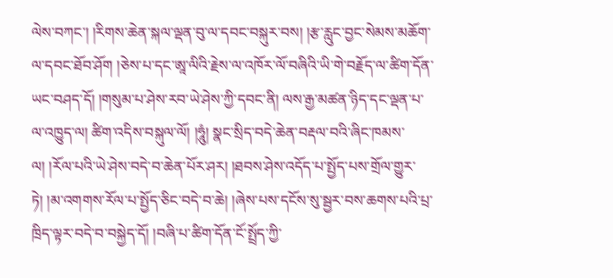ལེས་བཀང་། །རིགས་ཆེན་སྐལ་ལྡན་བུ་ལ་དབང་བསྐུར་བས། །རྩ་རླུང་བྱང་སེམས་མཆོག་ལ་དབང་ཐོབ་ཤོག །ཅེས་པ་དང་ཨཱ་ལིའི་རྗེས་ལ་འཁོར་ལོ་བཞིའི་ཡི་གེ་བརྗོད་ལ་ཚིག་དོན་ཡང་བཤད་དོ། །གསུམ་པ་ཤེས་རབ་ཡེ་ཤེས་ཀྱི་དབང་ནི། ལས་རྒྱ་མཚན་ཉིད་དང་ལྡན་པ་ལ་འཁྱུད་ལ། ཚིག་འདིས་བསྐུལ་ལོ། །ཧཱུཾ། སྣང་སྲིད་བདེ་ཆེན་བརྡལ་བའི་ཞིང་ཁམས་ལ། །རོལ་པའི་ཡེ་ཤེས་བདེ་བ་ཆེན་པོར་ཤར། །ཐབས་ཤེས་འདོད་པ་སྤྱོད་པས་གྲོལ་གྱུར་ཏེ། །མ་འགགས་རོལ་པ་སྤྱོད་ཅིང་བདེ་བ་ཆེ། །ཞེས་པས་དངོས་སུ་སྦྱར་བས་ཆགས་པའི་པྲ་ཁྲིད་ལྟར་བདེ་བ་བསྐྱེད་དོ། །བཞི་པ་ཚིག་དོན་ངོ་སྤྲོད་ཀྱི་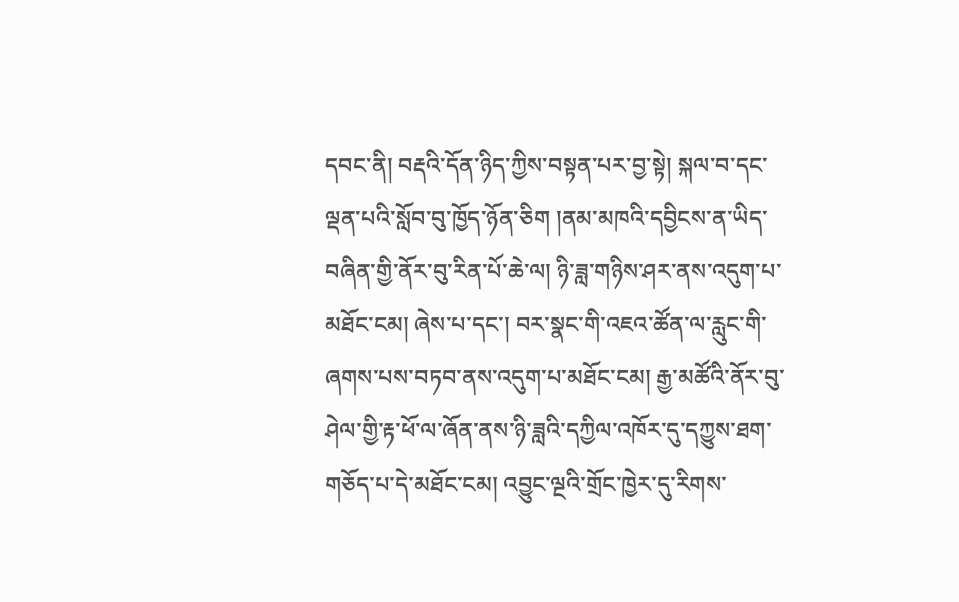དབང་ནི། བརྡའི་དོན་ཉིད་ཀྱིས་བསྟན་པར་བྱ་སྟེ། སྐལ་བ་དང་ལྡན་པའི་སློབ་བུ་ཁྱོད་ཉོན་ཅིག །ནམ་མཁའི་དབྱིངས་ན་ཡིད་བཞིན་གྱི་ནོར་བུ་རིན་པོ་ཆེ་ལ། ཉི་ཟླ་གཉིས་ཤར་ནས་འདུག་པ་མཐོང་ངམ། ཞེས་པ་དང་། བར་སྣང་གི་འཇའ་ཚོན་ལ་རླུང་གི་ཞགས་པས་བཏབ་ནས་འདུག་པ་མཐོང་ངམ། རྒྱ་མཚོའི་ནོར་བུ་ཤེལ་གྱི་རྟ་ཕོ་ལ་ཞོན་ནས་ཉི་ཟླའི་དཀྱིལ་འཁོར་དུ་དཀྱུས་ཐག་གཅོད་པ་དེ་མཐོང་ངམ། འབྱུང་ལྔའི་གྲོང་ཁྱེར་དུ་རིགས་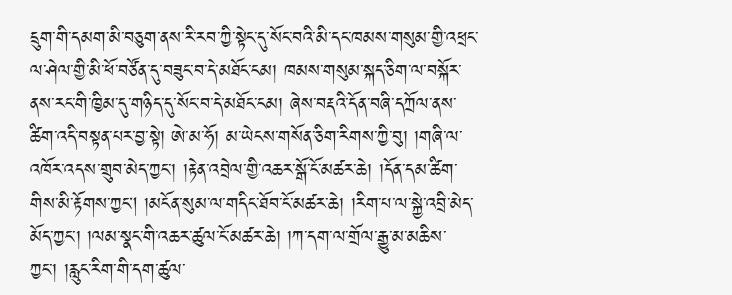དྲུག་གི་དམག་མི་བཅུག་ནས་རི་རབ་ཀྱི་སྟེང་དུ་སོང་བའི་མི་དང་ཁམས་གསུམ་གྱི་འཕྲང་ལ་ཤེལ་གྱི་མི་ཕོ་བཙོན་དུ་བཟུང་བ་དེ་མཐོང་ངམ། ཁམས་གསུམ་སྐད་ཅིག་ལ་བསྐོར་ནས་རང་གི་ཁྱིམ་དུ་གཉིད་དུ་སོང་བ་དེ་མཐོང་ངམ། ཞེས་བརྡའི་དོན་བཞི་དཀྲོལ་ནས་ཚིག་འདི་བསྟན་པར་བྱ་སྟེ། ཨེ་མ་ཧོ། མ་ཡེངས་གསོན་ཅིག་རིགས་ཀྱི་བུ། །གཞི་ལ་འཁོར་འདས་གྲུབ་མེད་ཀྱང་། །རྟེན་འབྲེལ་གྱི་འཆར་སྒོ་ངོ་མཚར་ཆེ། །དོན་དམ་ཚིག་གིས་མི་རྟོགས་ཀྱང། །མངོན་སུམ་ལ་གདིང་ཐོབ་ངོ་མཚར་ཆེ། །རིག་པ་ལ་སྐྱེ་འབྲི་མེད་མོད་ཀྱང་། །ལམ་སྣང་གི་འཆར་ཚུལ་ངོ་མཚར་ཆེ། །ཀ་དག་ལ་གྲོལ་རྒྱུ་མ་མཆིས་ཀྱང་། །རླུང་རིག་གི་དག་ཚུལ་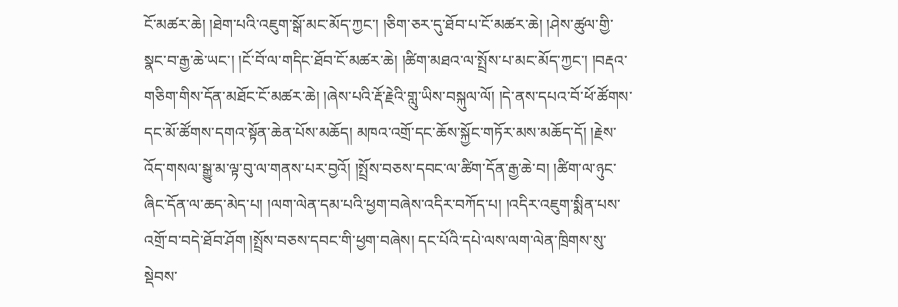ངོ་མཚར་ཆེ། །ཐེག་པའི་འཇུག་སྒོ་མང་མོད་ཀྱང་། །ཅིག་ཅར་དུ་ཐོབ་པ་ངོ་མཚར་ཆེ། །ཤེས་ཚུལ་གྱི་སྣང་བ་རྒྱ་ཆེ་ཡང་། །ངོ་བོ་ལ་གདིང་ཐོབ་ངོ་མཚར་ཆེ། །ཚིག་མཐའ་ལ་སྤྲོས་པ་མང་མོད་ཀྱང་། །བརྡའ་གཅིག་གིས་དོན་མཐོང་ངོ་མཚར་ཆེ། །ཞེས་པའི་རྡོ་རྗེའི་གླུ་ཡིས་བསྐུལ་ལོ། །དེ་ནས་དཔའ་བོ་ཕོ་ཚོགས་དང་མོ་ཚོགས་དགའ་སྟོན་ཆེན་པོས་མཆོད། མཁའ་འགྲོ་དང་ཆོས་སྐྱོང་གཏོར་མས་མཆོད་དོ། །རྗེས་འོད་གསལ་སྒྱུ་མ་ལྟ་བུ་ལ་གནས་པར་བྱའོ། །སྤྲོས་བཅས་དབང་ལ་ཚིག་དོན་རྒྱ་ཆེ་བ། །ཚིག་ལ་ཉུང་ཞིང་དོན་ལ་ཆད་མེད་པ། །ལག་ལེན་དམ་པའི་ཕྱག་བཞེས་འདིར་བཀོད་པ། །འདིར་འཇུག་སྨིན་པས་འགྲོ་བ་བདེ་ཐོབ་ཤོག །སྤྲོས་བཅས་དབང་གི་ཕྱག་བཞེས། དང་པོའི་དཔེ་ལས་ལག་ལེན་ཁྲིགས་སུ་སྡེབས་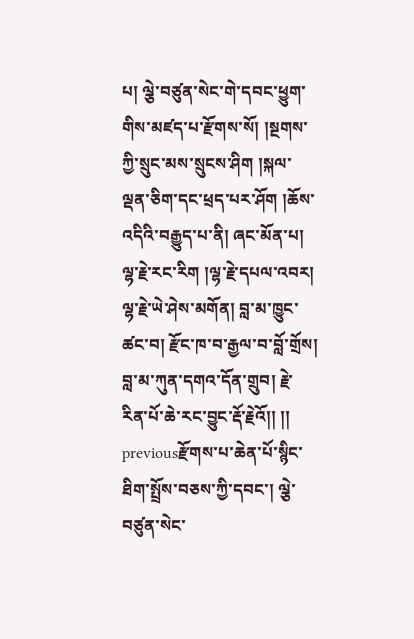པ། ལྕེ་བཙུན་སེང་གེ་དབང་ཕྱུག་གིས་མཛད་པ་རྫོགས་སོ། །སྔགས་ཀྱི་སྲུང་མས་སྲུངས་ཤིག །སྐལ་ལྡན་ཅིག་དང་ཕྲད་པར་ཤོག །ཆོས་འདིའི་བརྒྱུད་པ་ནི། ཞང་མོན་པ། ལྷ་རྗེ་རང་རིག །ལྷ་རྗེ་དཔལ་འབར། ལྷ་རྗེ་ཡེ་ཤེས་མགོན། བླ་མ་ཁྱུང་ཚང་བ། རྫོང་ཁ་བ་རྒྱལ་བ་བློ་གྲོས། བླ་མ་ཀུན་དགའ་དོན་གྲུབ། རྗེ་རིན་པོ་ཆེ་རང་བྱུང་རྡོ་རྗེའོ།། །།
previousརྫོགས་པ་ཆེན་པོ་སྙིང་ཐིག་སྤྲོས་བཅས་ཀྱི་དབང་། ལྕེ་བཙུན་སེང་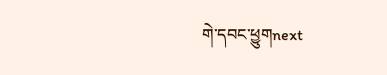གེ་དབང་ཕྱུགnext